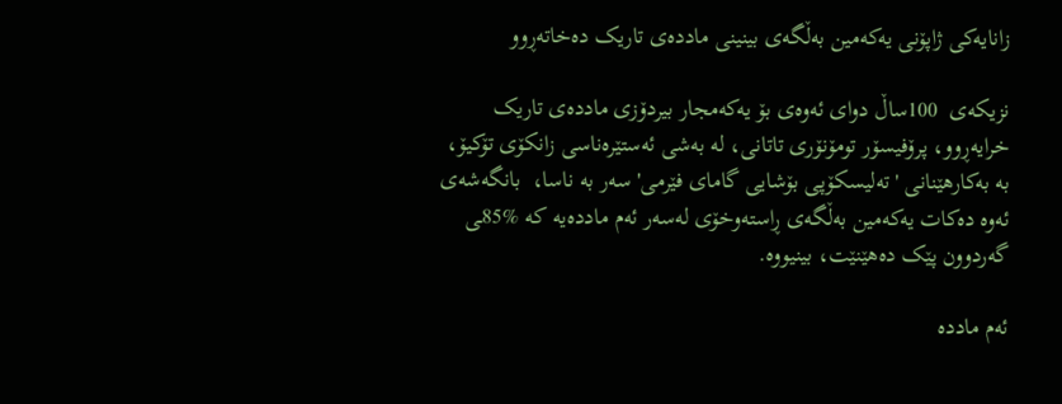زانایەکی ژاپۆنی یەکەمین بەڵگەی بینینی ماددەی تاریک دەخاتەڕوو

نزیکەی  100ساڵ دوای ئەوەی بۆ یەکەمجار بیردۆزی ماددەی تاریک خرایەڕوو، پرۆفیسۆر تومۆنۆری تاتانی، لە بەشی ئەستێرەناسی زانکۆی تۆکیۆ، بە بەکارهێنانی 'تەلیسکۆپی بۆشایی گامای فێرمی' سەر بە ناسا،  بانگەشەی ئەوە دەکات یەکەمین بەڵگەی ڕاستەوخۆی لەسەر ئەم ماددەیە کە %85ـی گەردوون پێک دەهێنێت، بینیووە.

ئەم ماددە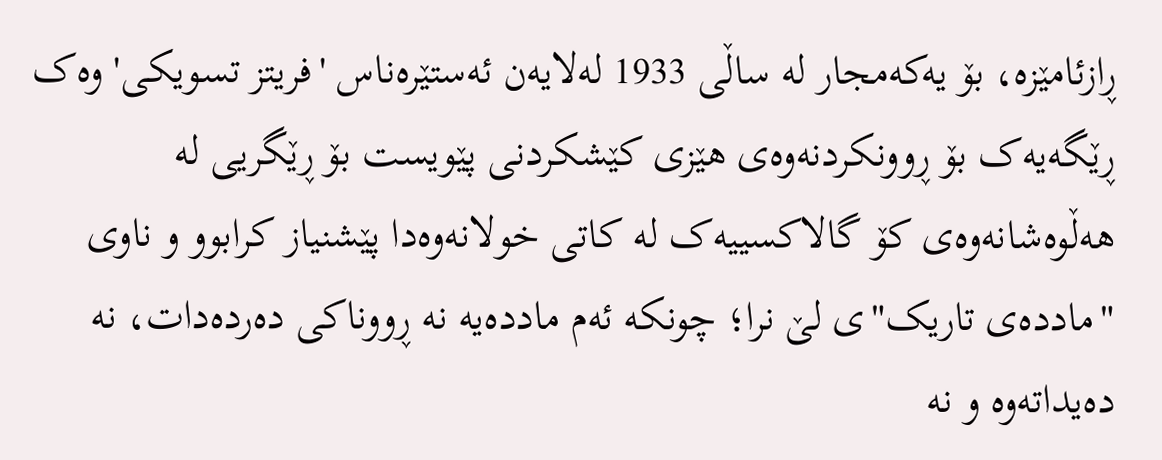ڕازئامێزە، بۆ یەکەمجار لە ساڵی 1933 لەلایەن ئەستێرەناس 'فریتز تسویکی' وەک ڕێگەیەک بۆ ڕوونکردنەوەی هێزی کێشکردنی پێویست بۆ ڕێگریی لە هەڵوەشانەوەی کۆ گالاکسییەک لە کاتی خولانەوەدا پێشنیاز کرابوو و ناوی "ماددەی تاریک"ی لێ نرا؛ چونکە ئەم ماددەیە نە ڕووناکی دەردەدات، نە دەیداتەوە و نە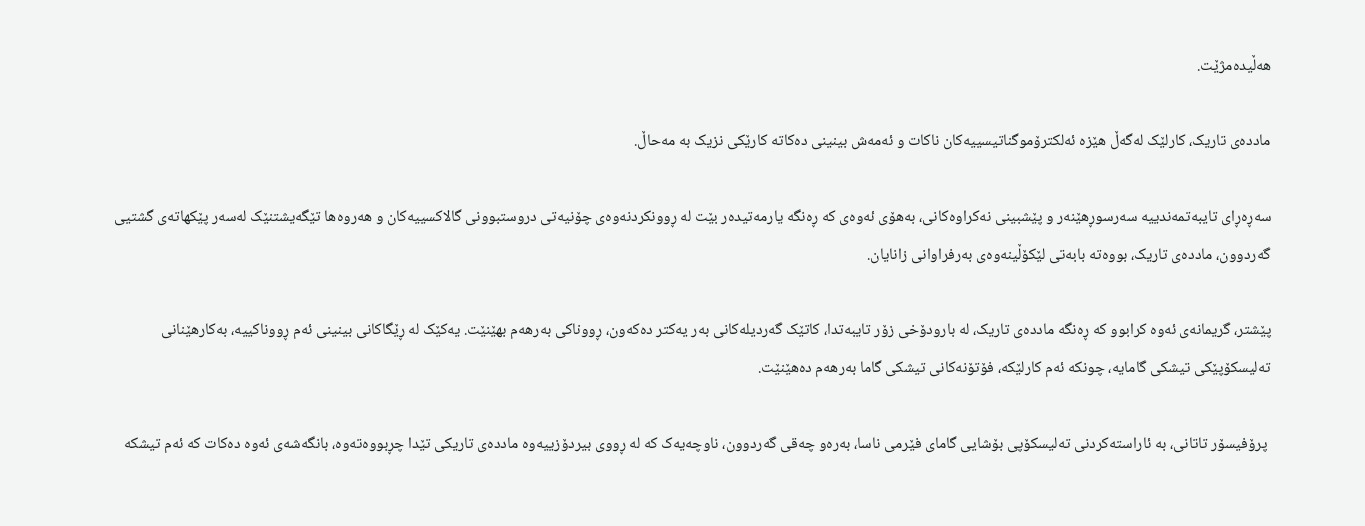هەڵیدەمژێت.

ماددەی تاریک، کارلێک لەگەڵ هێزە ئەلکترۆموگناتیسییەکان ناکات و ئەمەش بینینی دەکاتە کارێکی نزیک بە مەحاڵ.

سەڕەڕای تایبەتمەندییە سەرسوڕهێنەر و پێشبینی نەکراوەکانی، بەهۆی ئەوەی کە ڕەنگە یارمەتیدەر بێت لە ڕوونکردنەوەی چۆنیەتی دروستبوونی گالاکسییەکان و هەروەها تێگەیشتنێک لەسەر پێکهاتەی گشتیی گەردوون، ماددەی تاریک، بووەتە بابەتی لێکۆڵینەوەی بەرفراوانی زانایان.

پێشتر، گریمانەی ئەوە کرابوو کە ڕەنگە ماددەی تاریک، لە بارودۆخی زۆر تایبەتدا، کاتێک گەردیلەکانی بەر یەکتر دەکەون، ڕووناکی بەرهەم بهێنێت. یەکێک لە ڕێگاکانی بینینی ئەم ڕووناکییە، بەکارهێنانی تەلیسکۆپێکی تیشکی گامایە، چونکە ئەم کارلێکە، فۆتۆنەکانی تیشکی گاما بەرهەم دەهێنێت.

 پرۆفیسۆر تاتانی، بە ئاراستەکردنی تەلیسکۆپی بۆشایی گامای فێرمی ناسا، بەرەو چەقی گەردوون، ناوچەیەک کە لە ڕووی بیردۆزییەوە ماددەی تاریکی تێدا چڕبووەتەوە، بانگەشەی ئەوە دەکات کە ئەم تیشکە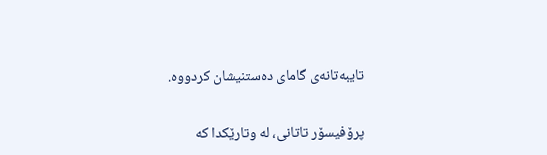تایبەتانەی گامای دەستنیشان کردووە.

پرۆفیسۆر تاتانی، لە وتارێکدا کە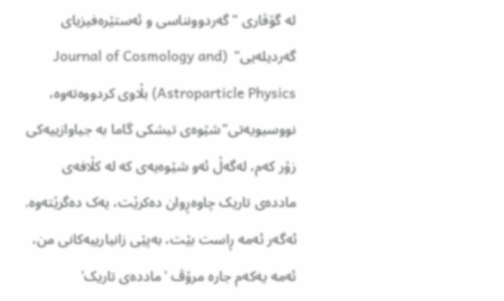لە گۆڤاری "گه‌ردوونناسی و ئه‌ستێره‌فیزیای گه‌ردیله‌یی"  (Journal of Cosmology and Astroparticle Physics) بڵاوی کردووەتەوە، نووسیویەتی"شێوەی تیشکی گاما بە جیاوازییەکی زۆر کەم، لەگەڵ ئەو شێوەیەی کە لە کڵافەی ماددەی تاریک چاوەڕوان دەکرێت، یەک دەگرێتەوە. ئەگەر ئەمە ڕاست بێت، بەپێی زانیارییەکانی من، ئەمە یەکەم جارە مرۆڤ 'ماددەی تاریک'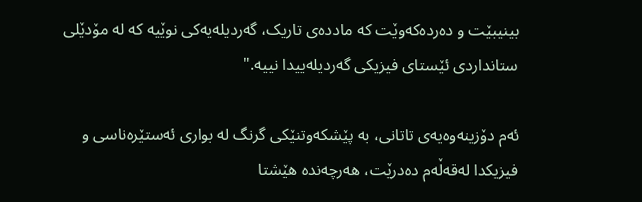بینیبێت و دەردەکەوێت کە ماددەی تاریک، گەردیلەیەکی نوێیە کە لە مۆدێلی ستانداردی ئێستای فیزیکی گەردیلەییدا نییە."

ئەم دۆزینەوەیەی تاتانی، بە پێشکەوتنێکی گرنگ لە بواری ئەستێرەناسی و فیزیکدا لەقەڵەم دەدرێت، هەرچەندە هێشتا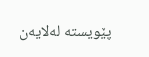پێویستە لەلایەن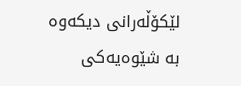لێکۆڵەرانی دیکەوە بە شێوەیەکی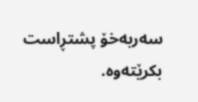سەربەخۆ پشتڕاست بکرێتەوە.